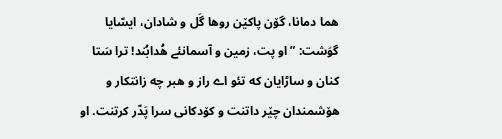هما دمانا، گۆن پاکێن روها گَل و شادان، ایسّایا گوَشت: ”او پت، زمین و آسمانئے هُدابُند! ترا سَتا کنان و ساڑایان که تئو اے راز و هبر چه زانتکار و هۆشمندان چێر داتنت و کۆدکانی سرا پَدّر کرتنت. او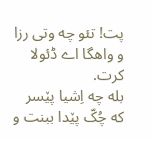پت! تئو چه وتی رزا و واهگا اے ڈئولا کرت.
بله چه اِشیا پێسر که چُکّ پێدا ببنت و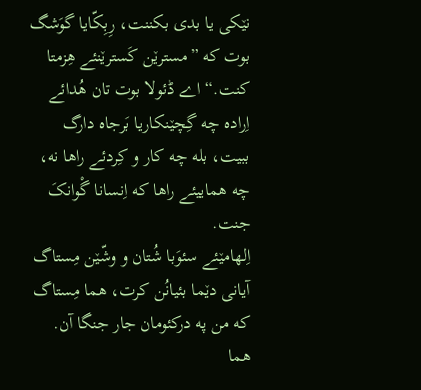نێکی یا بدی بکننت، رِبِکّایا گوَشگ بوت که ”مسترێن کَسترێنئے هِزمتا کنت.“ اے ڈئولا بوت تان هُدائے اِراده چه گِچێنکاریا بَرجاه دارگ ببیت، بله چه کار و کِردئے راها نه، چه هماییئے راها که اِنسانا گْوانکَ جنت.
اِلهامێئے سئوَبا شُتان و وشّێن مِستاگ آیانی دێما بئیانُن کرت، هما مِستاگ که من په درکئومان جار جنگا آن. هما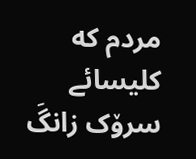مردم که کلیسائے سرۆک زانگَ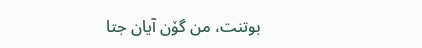بوتنت، من گۆن آیان جتا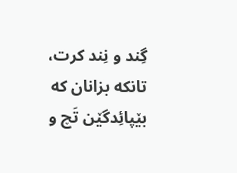گِند و نِند کرت، تانکه بزانان که بێپائِدگێن تَچ و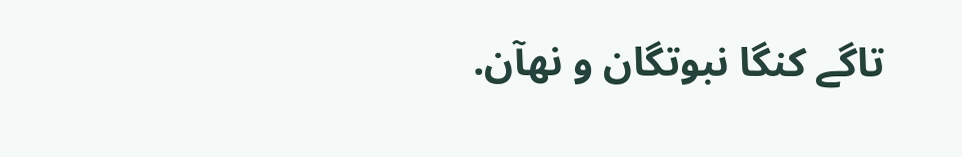تاگے کنگا نبوتگان و نهآن.